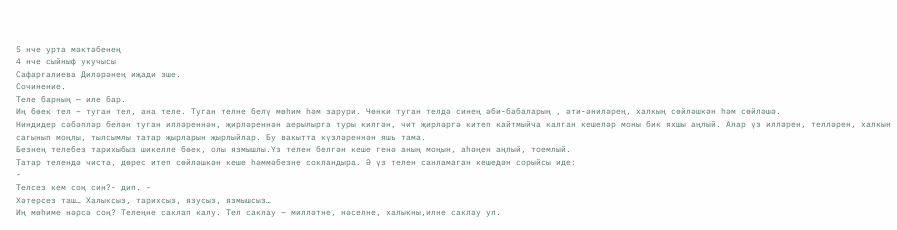5 нче урта мәктәбенең
4 нче сыйныф укучысы
Сафаргалиева Диләрәнең иҗади эше.
Сочинение.
Теле барның — иле бар.
Иң бөек тел – туган тел, ана теле. Туган телне белү мөһим һәм зарури. Чөнки туган телдә синең әби-бабаларың , әти-әниләрең, халкың сөйләшкән һәм сөйләшә.
Ниндидер сәбәпләр белән туган илләреннән, җирләреннән аерылырга туры килгән, чит җирләргә китеп кайтмыйча калган кешеләр моны бик яхшы аңлый. Алар үз илләрен, телләрен, халкын сагынып моңлы, тылсымлы татар җырларын җырлыйлар. Бу вакытта күзләреннән яшь тама.
Безнең телебез тарихыбыз шикелле бөек, олы язмышлы.Үз телен белгән кеше генә аның моңын, аһәңен аңлый, тоемлый.
Татар телендә чиста, дөрес итеп сөйләшкән кеше һәммәбезне сокландыра. Ә үз телен санламаган кешедән сорыйсы иде:
-
Телсез кем соң син?- дип. -
Хәтерсез таш… Халыксыз, тарихсыз, язусыз, язмышсыз…
Иң мөһиме нәрсә соң? Телеңне саклап калу. Тел саклау – милләтне, нәселне, халыкны,илне саклау ул.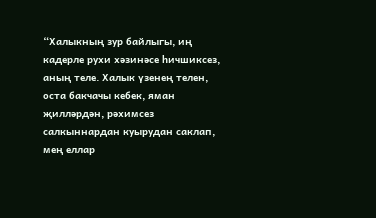“Халыкның зур байлыгы, иң кадерле рухи хәзинәсе һичшиксез, аның теле. Халык үзенең телен, оста бакчачы кебек, яман җилләрдән, рәхимсез салкыннардан куырудан саклап, мең еллар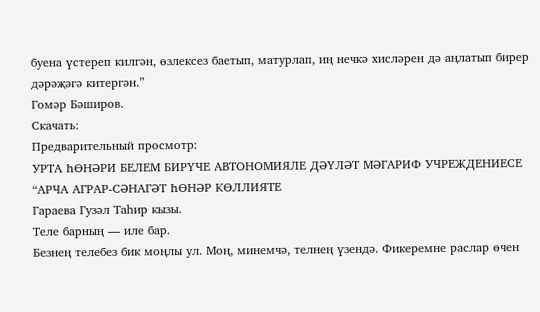буена үстереп килгән, өзлексез баетып, матурлап, иң нечкә хисләрен дә аңлатып бирер дәрәҗәгә китергән.”
Гомәр Бәширов.
Скачать:
Предварительный просмотр:
УРТА ҺӨНӘРИ БЕЛЕМ БИРҮЧЕ АВТОНОМИЯЛЕ ДӘҮЛӘТ МӘГАРИФ УЧРЕЖДЕНИЕСЕ “АРЧА АГРАР-СӘНАГӘТ ҺӨНӘР КӨЛЛИЯТЕ
Гараева Гузәл Таһир кызы.
Теле барның — иле бар.
Безнең телебез бик моңлы ул. Моң, минемчә, телнең үзендә. Фикеремне раслар өчен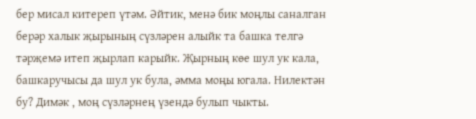бер мисал китереп үтәм. Әйтик, менә бик моңлы саналган берәр халык җырының сүзләрен алыйк та башка телгә тәрҗемә итеп җырлап карыйк. Җырның көе шул ук кала, башкаручысы да шул ук була, әмма моңы югала. Нилектән бу? Димәк , моң сүзләрнең үзендә булып чыкты.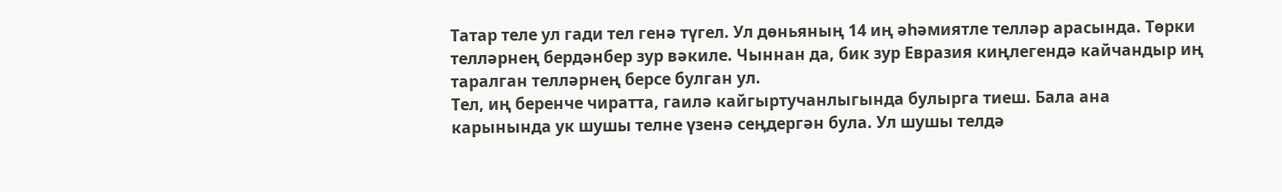Татар теле ул гади тел генә түгел. Ул дөньяның 14 иң әһәмиятле телләр арасында. Төрки телләрнең бердәнбер зур вәкиле. Чыннан да, бик зур Евразия киңлегендә кайчандыр иң таралган телләрнең берсе булган ул.
Тел, иң беренче чиратта, гаилә кайгыртучанлыгында булырга тиеш. Бала ана карынында ук шушы телне үзенә сеңдергән була. Ул шушы телдә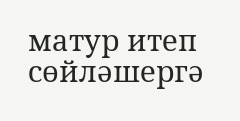матур итеп сөйләшергә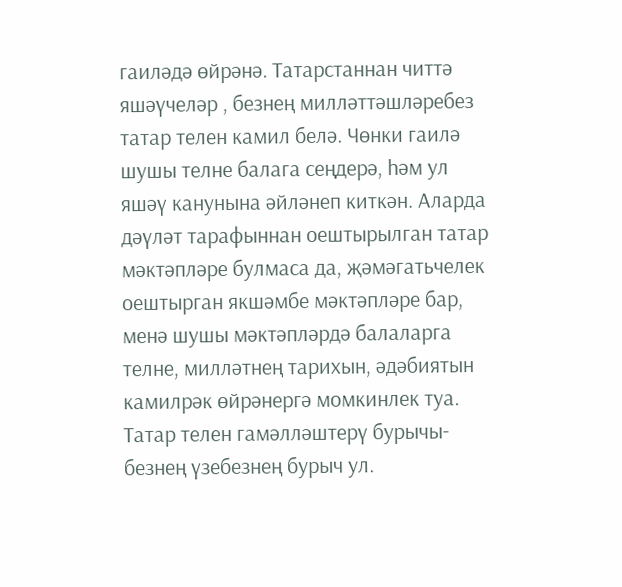гаиләдә өйрәнә. Татарстаннан читтә яшәүчеләр , безнең милләттәшләребез татар телен камил белә. Чөнки гаилә шушы телне балага сеңдерә, һәм ул яшәү канунына әйләнеп киткән. Аларда дәүләт тарафыннан оештырылган татар мәктәпләре булмаса да, җәмәгатьчелек оештырган якшәмбе мәктәпләре бар, менә шушы мәктәпләрдә балаларга телне, милләтнең тарихын, әдәбиятын камилрәк өйрәнергә момкинлек туа. Татар телен гамәлләштерү бурычы-безнең үзебезнең бурыч ул.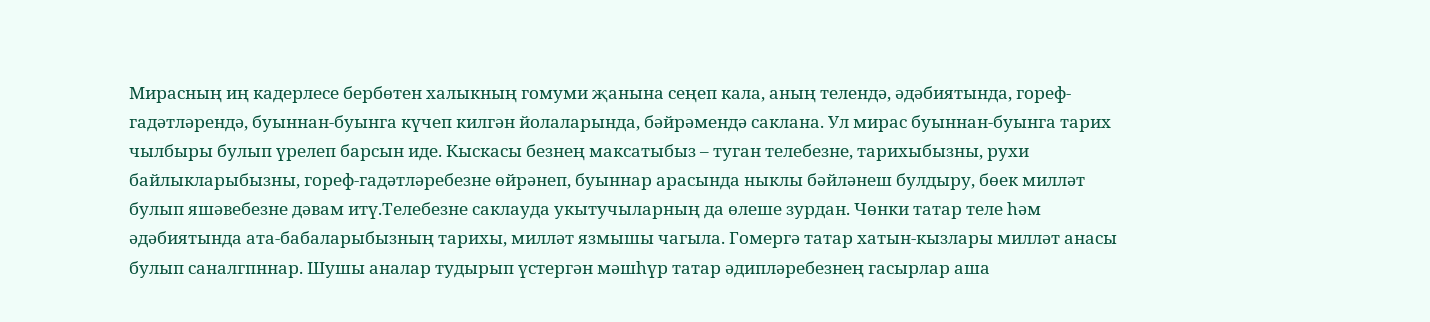Мирасның иң кадерлесе бербөтен халыкның гомуми җанына сеңеп кала, аның телендә, әдәбиятында, гореф-гадәтләрендә, буыннан-буынга күчеп килгән йолаларында, бәйрәмендә саклана. Ул мирас буыннан-буынга тарих чылбыры булып үрелеп барсын иде. Кыскасы безнең максатыбыз – туган телебезне, тарихыбызны, рухи байлыкларыбызны, гореф-гадәтләребезне өйрәнеп, буыннар арасында ныклы бәйләнеш булдыру, бөек милләт булып яшәвебезне дәвам итү.Телебезне саклауда укытучыларның да өлеше зурдан. Чөнки татар теле һәм әдәбиятында ата-бабаларыбызның тарихы, милләт язмышы чагыла. Гомергә татар хатын-кызлары милләт анасы булып саналгпннар. Шушы аналар тудырып үстергән мәшһүр татар әдипләребезнең гасырлар аша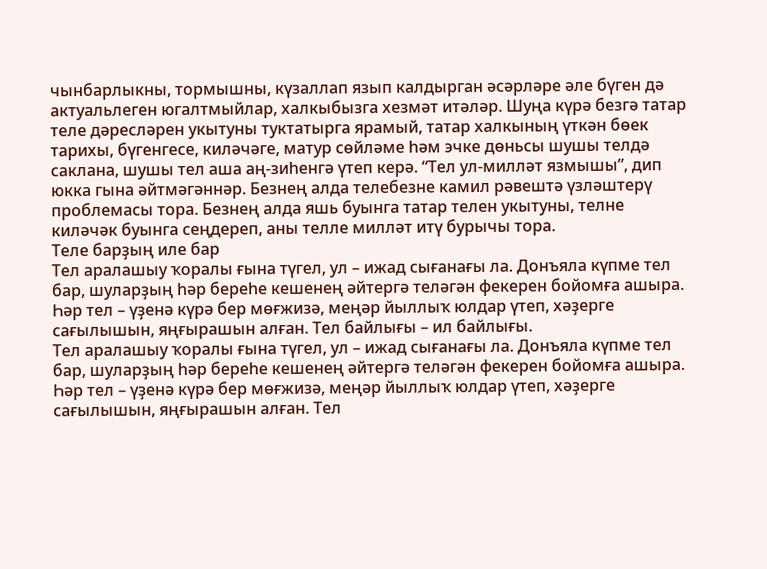чынбарлыкны, тормышны, күзаллап язып калдырган әсәрләре әле бүген дә актуальлеген югалтмыйлар, халкыбызга хезмәт итәләр. Шуңа күрә безгә татар теле дәресләрен укытуны туктатырга ярамый, татар халкының үткән бөек тарихы, бүгенгесе, киләчәге, матур сөйләме һәм эчке дөньсы шушы телдә саклана, шушы тел аша аң-зиһенгә үтеп керә. “Тел ул-милләт язмышы”, дип юкка гына әйтмәгәннәр. Безнең алда телебезне камил рәвештә үзләштерү проблемасы тора. Безнең алда яшь буынга татар телен укытуны, телне киләчәк буынга сеңдереп, аны телле милләт итү бурычы тора.
Теле барҙың иле бар
Тел аралашыу ҡоралы ғына түгел, ул – ижад сығанағы ла. Донъяла күпме тел бар, шуларҙың һәр береһе кешенең әйтергә теләгән фекерен бойомға ашыра. Һәр тел – үҙенә күрә бер мөғжизә, меңәр йыллыҡ юлдар үтеп, хәҙерге сағылышын, яңғырашын алған. Тел байлығы – ил байлығы.
Тел аралашыу ҡоралы ғына түгел, ул – ижад сығанағы ла. Донъяла күпме тел бар, шуларҙың һәр береһе кешенең әйтергә теләгән фекерен бойомға ашыра. Һәр тел – үҙенә күрә бер мөғжизә, меңәр йыллыҡ юлдар үтеп, хәҙерге сағылышын, яңғырашын алған. Тел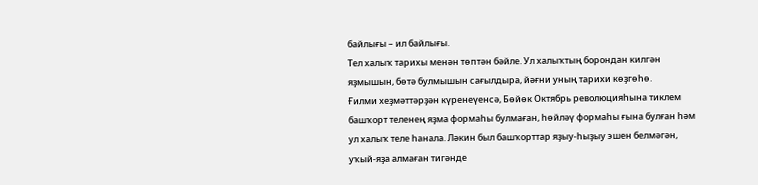байлығы – ил байлығы.
Тел халыҡ тарихы менән төптән бәйле. Ул халыҡтың борондан килгән яҙмышын, бөтә булмышын сағылдыра, йәғни уның тарихи көҙгөһө.
Ғилми хеҙмәттәрҙән күренеүенсә, Бөйөк Октябрь революцияһына тиклем башҡорт теленең яҙма формаһы булмаған, һөйләү формаһы ғына булған һәм ул халыҡ теле һанала. Ләкин был башҡорттар яҙыу-һыҙыу эшен белмәгән, уҡый-яҙа алмаған тигәнде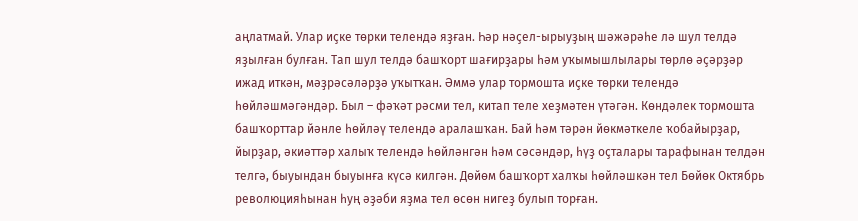аңлатмай. Улар иҫке төрки телендә яҙған. Һәр нәҫел-ырыуҙың шәжәрәһе лә шул телдә яҙылған булған. Тап шул телдә башҡорт шағирҙары һәм уҡымышлылары төрлө әҫәрҙәр ижад иткән, мәҙрәсәләрҙә уҡытҡан. Әммә улар тормошта иҫке төрки телендә һөйләшмәгәндәр. Был – фәҡәт рәсми тел, китап теле хеҙмәтен үтәгән. Көндәлек тормошта башҡорттар йәнле һөйләү телендә аралашҡан. Бай һәм тәрән йөкмәткеле ҡобайырҙар, йырҙар, әкиәттәр халыҡ телендә һөйләнгән һәм сәсәндәр, һүҙ оҫталары тарафынан телдән телгә, быуындан быуынға күсә килгән. Дөйөм башҡорт халҡы һөйләшкән тел Бөйөк Октябрь революцияһынан һуң әҙәби яҙма тел өсөн нигеҙ булып торған.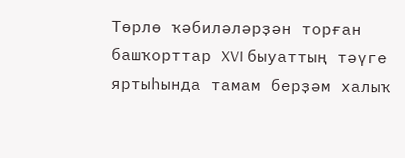Төрлө ҡәбиләләрҙән торған башҡорттар XVI быуаттың тәүге яртыһында тамам берҙәм халыҡ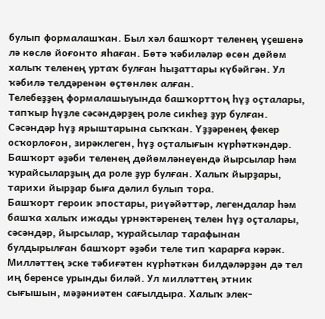булып формалашҡан. Был хәл башҡорт теленең үҫешенә лә көслө йоғонто яһаған. Бөтә ҡәбиләләр өсөн дөйөм халыҡ теленең уртаҡ булған һыҙаттары күбәйгән. Ул ҡәбилә телдәренән өҫтөнлөк алған.
Телебеҙҙең формалашыуында башҡорттоң һүҙ оҫталары, тапҡыр һүҙле сәсәндәрҙең роле сикһеҙ ҙур булған. Сәсәндәр һүҙ ярыштарына сыҡҡан. Үҙҙәренең фекер осҡорлоғон, зирәклеген, һүҙ оҫталығын күрһәткәндәр. Башҡорт әҙәби теленең дөйөмләнеүендә йырсылар һәм ҡурайсыларҙың да роле ҙур булған. Халыҡ йырҙары, тарихи йырҙар быға дәлил булып тора.
Башҡорт героик эпостары, риүәйәттәр, легендалар һәм башҡа халыҡ ижады үрнәктәренең телен һүҙ оҫталары, сәсәндәр, йырсылар, ҡурайсылар тарафынан булдырылған башҡорт әҙәби теле тип ҡарарға кәрәк.
Милләттең эске тәбиғәтен күрһәткән билдәләрҙән дә тел иң беренсе урынды биләй. Ул милләттең этник сығышын, мәҙәниәтен сағылдыра. Халыҡ элек-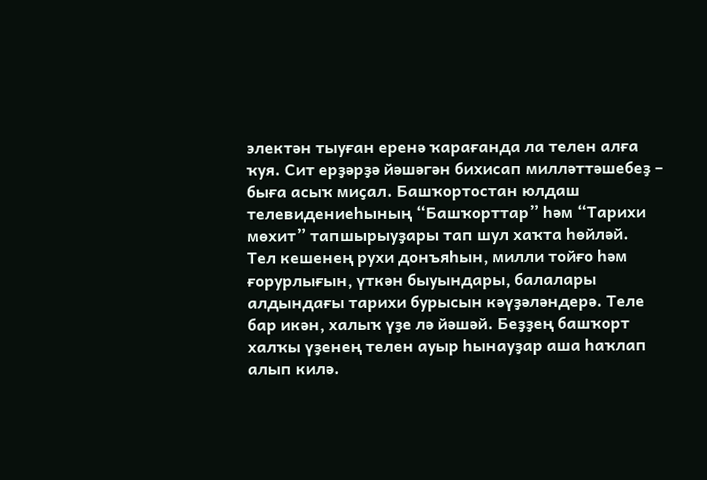электән тыуған еренә ҡарағанда ла телен алға ҡуя. Сит ерҙәрҙә йәшәгән бихисап милләттәшебеҙ – быға асыҡ миҫал. Башҡортостан юлдаш телевидениеһының “Башҡорттар” һәм “Тарихи мөхит” тапшырыуҙары тап шул хаҡта һөйләй.
Тел кешенең рухи донъяһын, милли тойғо һәм ғорурлығын, үткән быуындары, балалары алдындағы тарихи бурысын кәүҙәләндерә. Теле бар икән, халыҡ үҙе лә йәшәй. Беҙҙең башҡорт халҡы үҙенең телен ауыр һынауҙар аша һаҡлап алып килә.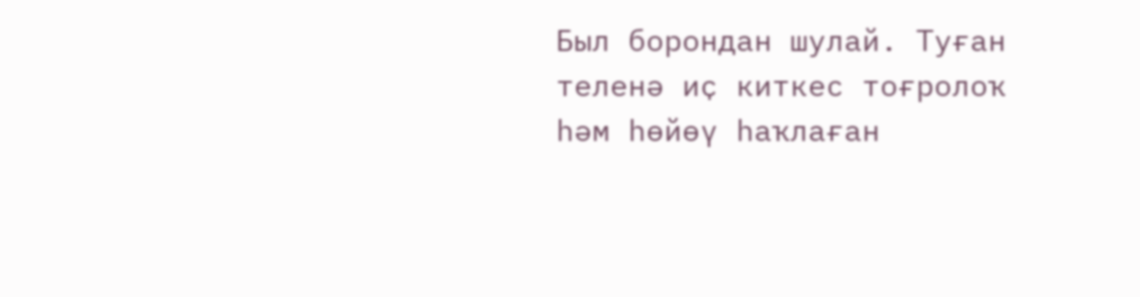Был борондан шулай. Туған теленә иҫ киткес тоғролоҡ һәм һөйөү һаҡлаған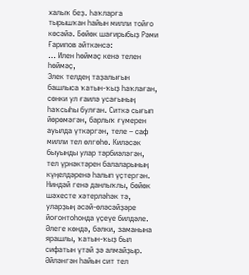халыҡ беҙ. Һаҡларға тырышҡан һайын милли тойғо көсәйә. Бөйөк шағирыбыҙ Рәми Ғарипов әйткәнсә:
… Илен һөймәҫ кенә телен һөймәҫ,
Элек телдең таҙалығын башлыса ҡатын-ҡыҙ һаҡлаған, сөнки ул ғаилә усағының һаҡсыһы булған. Ситкә сығып йөрөмәгән, барлыҡ ғүмерен ауылда үткәргән, теле – саф милли тел өлгөһө. Киләсәк быуынды улар тәрбиәләгән, тел үрнәктәрен балаларының күңелдәренә һалып үҫтергән. Ниндәй генә данлыҡлы, бөйөк шәхесте хәтерләһәк тә, уларҙың әсәй-өләсәйҙәре йоғонтоһонда үҫеүе билдәле. Әлеге көндә, бәлки, заманына ярашлы, ҡатын-ҡыҙ был сифатын үтәй ҙә алмайҙыр. Әйләнгән һайын сит тел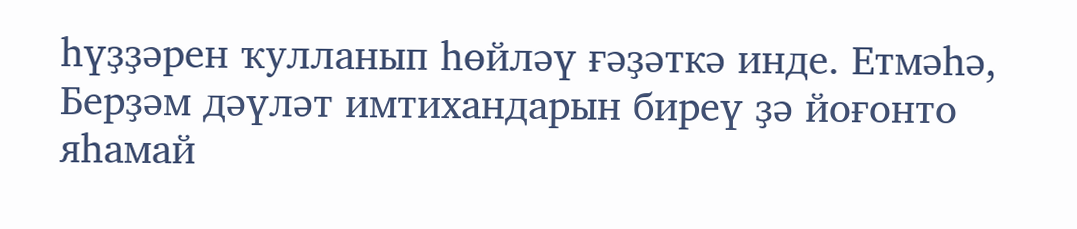һүҙҙәрен ҡулланып һөйләү ғәҙәткә инде. Етмәһә, Берҙәм дәүләт имтихандарын биреү ҙә йоғонто яһамай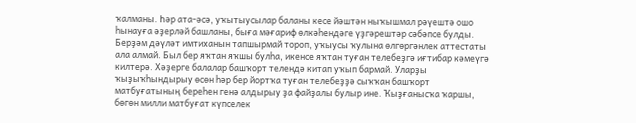ҡалманы. Һәр ата-әсә, уҡытыусылар баланы кесе йәштән ныҡышмал рәүештә ошо һынауға әҙерләй башланы, быға мәғариф өлкәһендәге үҙгәрештәр сәбәпсе булды. Берҙәм дәүләт имтиханын тапшырмай тороп, уҡыусы ҡулына өлгөргәнлек аттестаты ала алмай. Был бер яҡтан яҡшы булһа, икенсе яҡтан туған телебеҙгә иғтибар кәмеүгә килтерә. Хәҙерге балалар башҡорт телендә китап уҡып бармай. Уларҙы ҡыҙыҡһындырыу өсөн һәр бер йортҡа туған телебеҙҙә сыҡҡан башҡорт матбуғатының береһен генә алдырыу ҙа файҙалы булыр ине. Ҡыҙғанысҡа ҡаршы, бөгөн милли матбуғат күпселек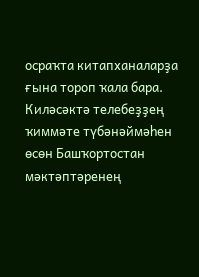осраҡта китапханаларҙа ғына тороп ҡала бара.
Киләсәктә телебеҙҙең ҡиммәте түбәнәймәһен өсөн Башҡортостан мәктәптәренең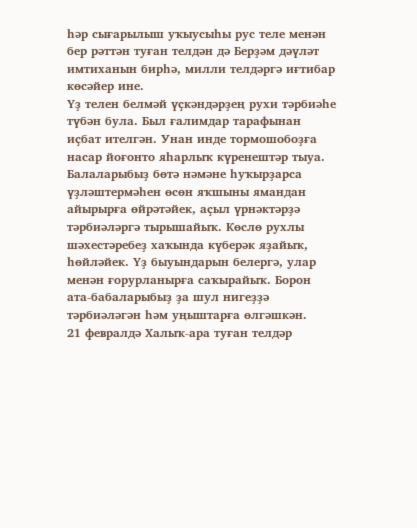һәр сығарылыш уҡыусыһы рус теле менән бер рәттән туған телдән дә Берҙәм дәүләт имтиханын бирһә, милли телдәргә иғтибар көсәйер ине.
Үҙ телен белмәй үҫкәндәрҙең рухи тәрбиәһе түбән була. Был ғалимдар тарафынан иҫбат ителгән. Унан инде тормошобоҙға насар йоғонто яһарлыҡ күренештәр тыуа. Балаларыбыҙ бөтә нәмәне һуҡырҙарса үҙләштермәһен өсөн яҡшыны ямандан айырырға өйрәтәйек, аҫыл үрнәктәрҙә тәрбиәләргә тырышайыҡ. Көслө рухлы шәхестәребеҙ хаҡында күберәк яҙайыҡ, һөйләйек. Үҙ быуындарын белергә, улар менән ғорурланырға саҡырайыҡ. Борон ата-бабаларыбыҙ ҙа шул нигеҙҙә тәрбиәләгән һәм уңыштарға өлгәшкән.
21 февралдә Халыҡ-ара туған телдәр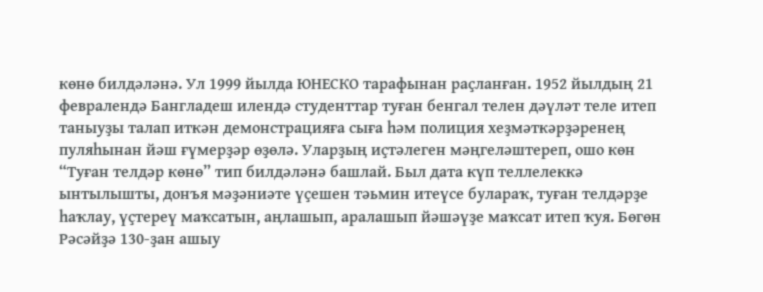көнө билдәләнә. Ул 1999 йылда ЮНЕСКО тарафынан раҫланған. 1952 йылдың 21 февралендә Бангладеш илендә студенттар туған бенгал телен дәүләт теле итеп таныуҙы талап иткән демонстрацияға сыға һәм полиция хеҙмәткәрҙәренең пуляһынан йәш ғүмерҙәр өҙөлә. Уларҙың иҫтәлеген мәңгеләштереп, ошо көн “Туған телдәр көнө” тип билдәләнә башлай. Был дата күп теллелеккә ынтылышты, донъя мәҙәниәте үҫешен тәьмин итеүсе булараҡ, туған телдәрҙе һаҡлау, үҫтереү маҡсатын, аңлашып, аралашып йәшәүҙе маҡсат итеп ҡуя. Бөгөн Рәсәйҙә 130-ҙан ашыу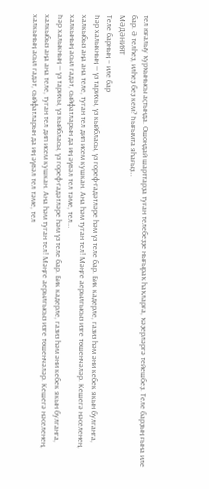тел юғалыу ҡурҡынысы аҫтында. Ошондай шарттарҙа туған телебеҙҙе нығыраҡ һаҡларға, ҡәҙерләргә тейешбеҙ. Теле барҙың ғына иле бар. Ә телһеҙ, илһеҙ беҙ кем? Һығымта яһағыҙ…
МӘДӘНИЯТ
Теле барның – иле бар
Һәр халыкның — үз тарихы, үз кыйбласы, үз гореф-гадәтләре һәм үз теле бар. Бик кадерле, газиз һәм әни кебек якын булганга, халкыбыз аңа ана теле, туган тел дип исем кушкан. Ана һәм туган тел! Мәңге аерылгысыз изге төшенчәләр. Кешегә нәселенең, халкының асыл гадәт, сыйфатларын да иң әүвәл тел тәме, тел…
Һәр халыкның — үз тарихы, үз кыйбласы, үз гореф-гадәтләре һәм үз теле бар. Бик кадерле, газиз һәм әни кебек якын булганга, халкыбыз аңа ана теле, туган тел дип исем кушкан. Ана һәм туган тел! Мәңге аерылгысыз изге төшенчәләр. Кешегә нәселенең, халкының асыл гадәт, сыйфатларын да иң әүвәл тел тәме, тел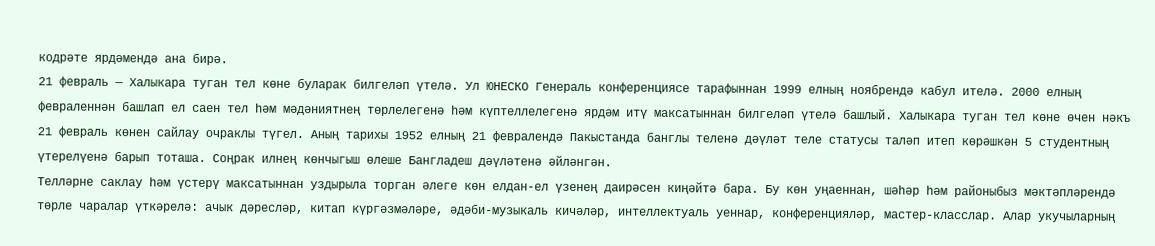кодрәте ярдәмендә ана бирә.
21 февраль — Халыкара туган тел көне буларак билгеләп үтелә. Ул ЮНЕСКО Генераль конференциясе тарафыннан 1999 елның ноябрендә кабул ителә. 2000 елның февраленнән башлап ел саен тел һәм мәдәниятнең төрлелегенә һәм күптеллелегенә ярдәм итү максатыннан билгеләп үтелә башлый. Халыкара туган тел көне өчен нәкъ 21 февраль көнен сайлау очраклы түгел. Аның тарихы 1952 елның 21 февралендә Пакыстанда банглы теленә дәүләт теле статусы таләп итеп көрәшкән 5 студентның үтерелүенә барып тоташа. Соңрак илнең көнчыгыш өлеше Бангладеш дәүләтенә әйләнгән.
Телләрне саклау һәм үстерү максатыннан уздырыла торган әлеге көн елдан-ел үзенең даирәсен киңәйтә бара. Бу көн уңаеннан, шәһәр һәм районыбыз мәктәпләрендә төрле чаралар үткәрелә: ачык дәресләр, китап күргәзмәләре, әдәби-музыкаль кичәләр, интеллектуаль уеннар, конференцияләр, мастер-класслар. Алар укучыларның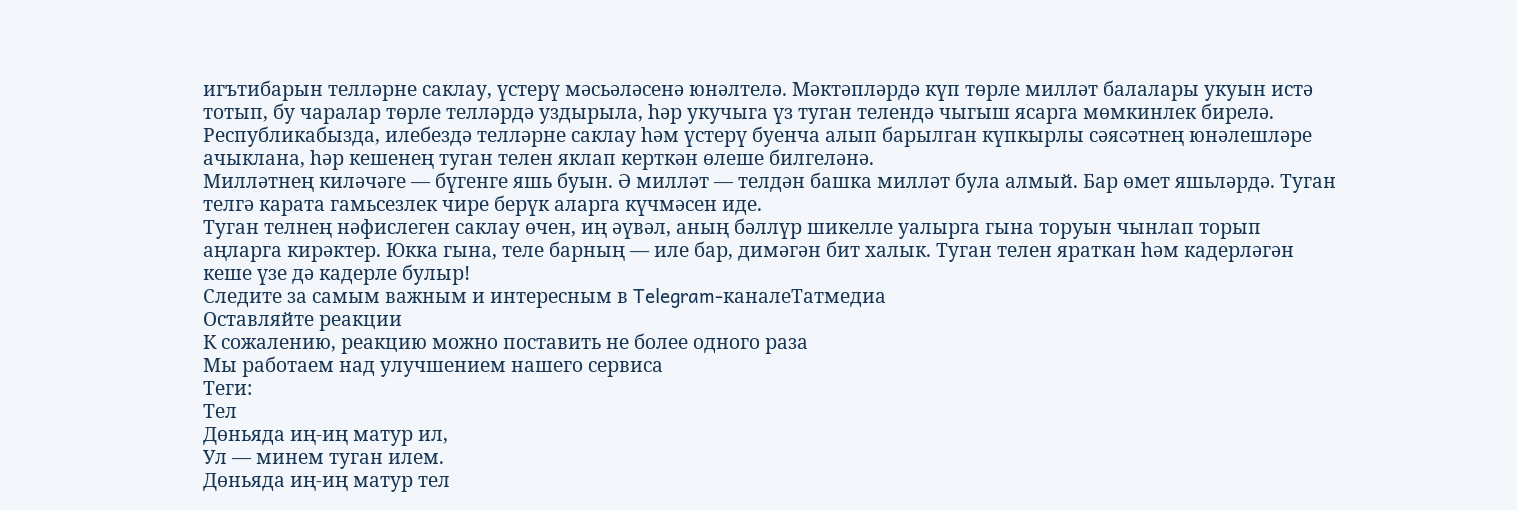игътибарын телләрне саклау, үстерү мәсьәләсенә юнәлтелә. Мәктәпләрдә күп төрле милләт балалары укуын истә тотып, бу чаралар төрле телләрдә уздырыла, һәр укучыга үз туган телендә чыгыш ясарга мөмкинлек бирелә. Республикабызда, илебездә телләрне саклау һәм үстерү буенча алып барылган күпкырлы сәясәтнең юнәлешләре ачыклана, һәр кешенең туган телен яклап керткән өлеше билгеләнә.
Милләтнең киләчәге — бүгенге яшь буын. Ә милләт — телдән башка милләт була алмый. Бар өмет яшьләрдә. Туган телгә карата гамьсезлек чире берүк аларга күчмәсен иде.
Туган телнең нәфислеген саклау өчен, иң әүвәл, аның бәллүр шикелле уалырга гына торуын чынлап торып аңларга кирәктер. Юкка гына, теле барның — иле бар, димәгән бит халык. Туган телен яраткан һәм кадерләгән кеше үзе дә кадерле булыр!
Следите за самым важным и интересным в Telegram-каналеТатмедиа
Оставляйте реакции
К сожалению, реакцию можно поставить не более одного раза
Мы работаем над улучшением нашего сервиса
Теги:
Тел
Дөньяда иң-иң матур ил,
Ул — минем туган илем.
Дөньяда иң-иң матур тел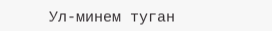Ул-минем туган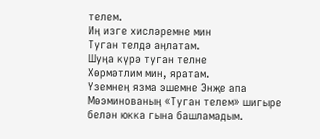телем.
Иң изге хисләремне мин
Туган телдә аңлатам.
Шуңа күрә туган телне
Хөрмәтлим мин, яратам.
Үземнең язма эшемне Энҗе апа Мөэминованың «Туган телем» шигыре белән юкка гына башламадым.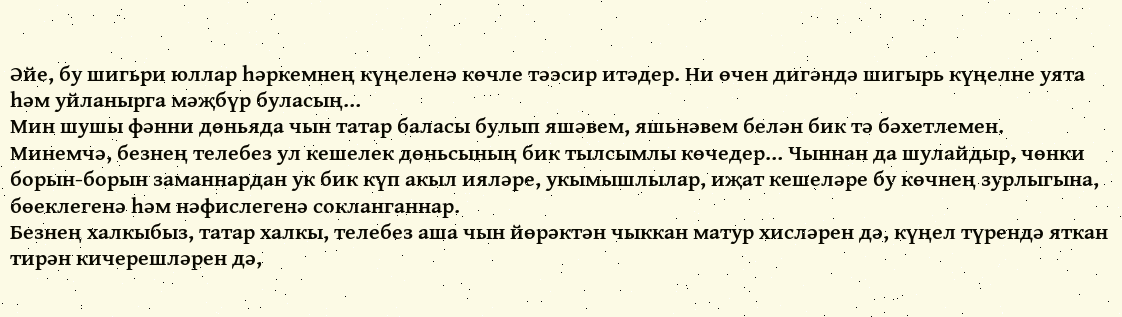Әйе, бу шигьри юллар һәркемнең күңеленә көчле тәэсир итәдер. Ни өчен дигәндә шигырь күңелне уята һәм уйланырга мәҗбүр буласың…
Мин шушы фәнни дөньяда чын татар баласы булып яшәвем, яшьнәвем белән бик тә бәхетлемен.
Минемчә, безнең телебез ул кешелек дөньсының бик тылсымлы көчедер… Чыннан да шулайдыр, чөнки борын-борын заманнардан ук бик күп акыл ияләре, укымышлылар, иҗат кешеләре бу көчнең зурлыгына, бөеклегенә һәм нәфислегенә сокланганнар.
Безнең халкыбыз, татар халкы, телебез аша чын йөрәктән чыккан матур хисләрен дә, күңел түрендә яткан тирән кичерешләрен дә,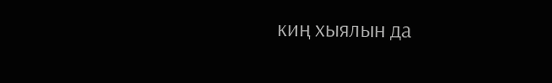киң хыялын да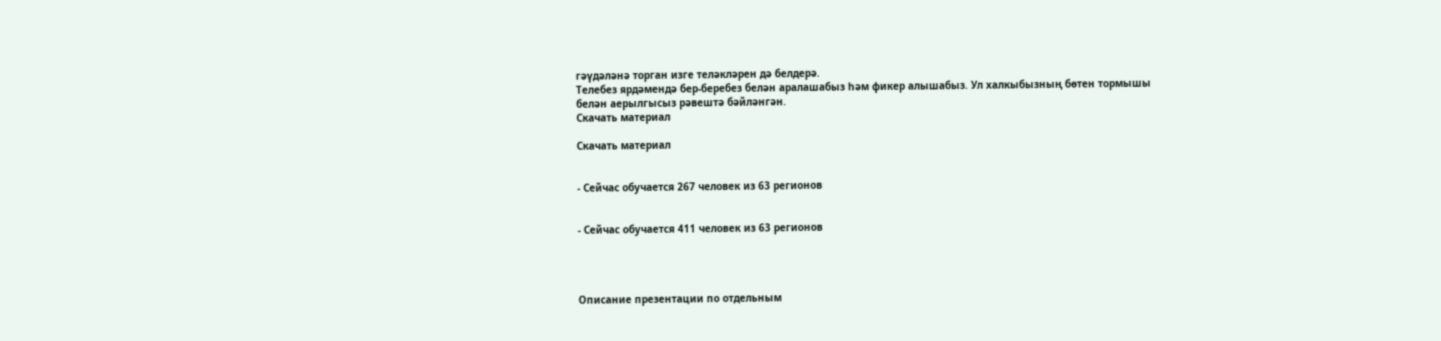гәүдәләнә торган изге теләкләрен дә белдерә.
Телебез ярдәмендә бер-беребез белән аралашабыз һәм фикер алышабыз. Ул халкыбызның бөтен тормышы белән аерылгысыз рәвештә бәйләнгән.
Скачать материал

Скачать материал


- Сейчас обучается 267 человек из 63 регионов


- Сейчас обучается 411 человек из 63 регионов




Описание презентации по отдельным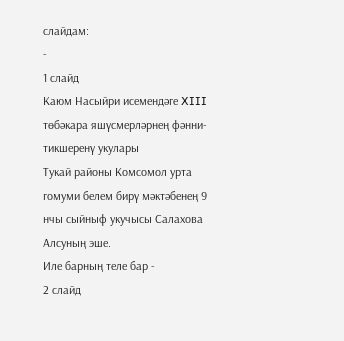слайдам:
-
1 слайд
Каюм Насыйри исемендәге XIII төбәкара яшүсмерләрнең фәнни-тикшеренү укулары
Тукай районы Комсомол урта гомуми белем бирү мәктәбенең 9 нчы сыйныф укучысы Салахова Алсуның эше.
Иле барның теле бар -
2 слайд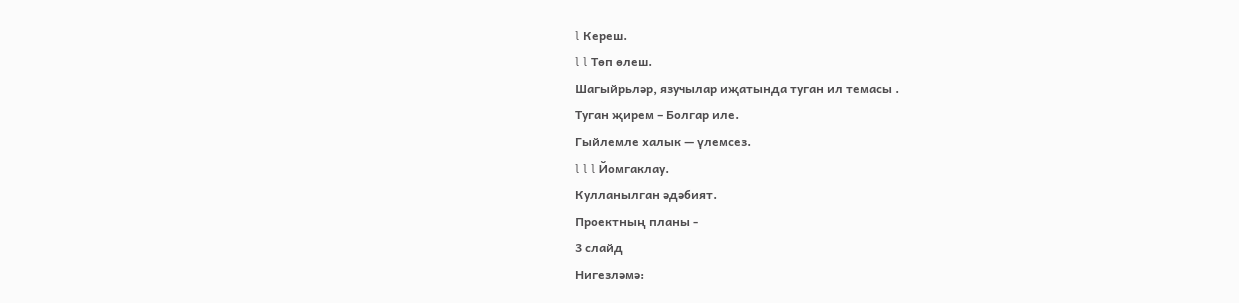l Кереш.
l l Төп өлеш.
Шагыйрьләр, язучылар иҗатында туган ил темасы .
Туган җирем – Болгар иле.
Гыйлемле халык — үлемсез.
l l l Йомгаклау.
Кулланылган әдәбият.
Проектның планы -
3 слайд
Нигезләмә: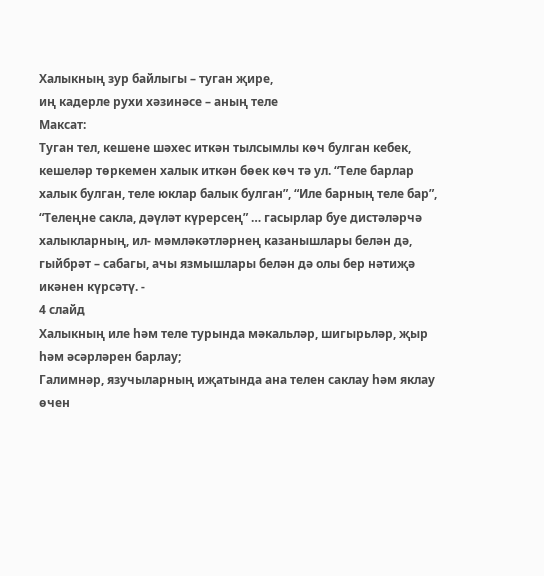Халыкның зур байлыгы – туган җире,
иң кадерле рухи хәзинәсе – аның теле
Максат:
Туган тел, кешене шәхес иткән тылсымлы көч булган кебек, кешеләр төркемен халык иткән бөек көч тә ул. “Теле барлар халык булган, теле юклар балык булган”, “Иле барның теле бар”, “Телеңне сакла, дәүләт күрерсең” … гасырлар буе дистәләрчә халыкларның, ил- мәмләкәтләрнең казанышлары белән дә, гыйбрәт – сабагы, ачы язмышлары белән дә олы бер нәтиҗә икәнен күрсәтү. -
4 слайд
Халыкның иле һәм теле турында мәкальләр, шигырьләр, җыр һәм әсәрләрен барлау;
Галимнәр, язучыларның иҗатында ана телен саклау һәм яклау өчен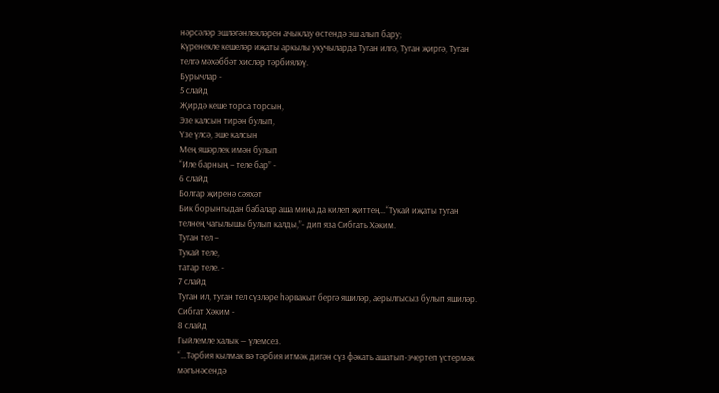нәрсәләр эшләгәнлекләрен ачыклау өстендә эш алып бару;
Күренекле кешеләр иҗаты аркылы укучыларда Туган илгә, Туган җиргә, Туган телгә мәхәббәт хисләр тәрбияләү.
Бурычлар -
5 слайд
Җирдә кеше торса торсын,
Эзе калсын тирән булып,
Үзе үлсә, эше калсын
Мең яшәрлек имән булып
“Иле барның – теле бар” -
6 слайд
Болгар җиренә сәяхәт
Бик борынгыдан бабалар аша миңа да килеп җиттең…“Тукай иҗаты туган телнең чагылышы булып калды,”- дип яза Сибгать Хәким.
Туган тел –
Тукай теле,
татар теле. -
7 слайд
Туган ил, туган тел сүзләре һәрвакыт бергә яшиләр, аерылгысыз булып яшиләр.
Сибгат Хәким -
8 слайд
Гыйлемле халык — үлемсез.
“…Тәрбия кылмак вә тәрбия итмәк дигән сүз фәкать ашатып-эчертеп үстермәк мәгънәсендә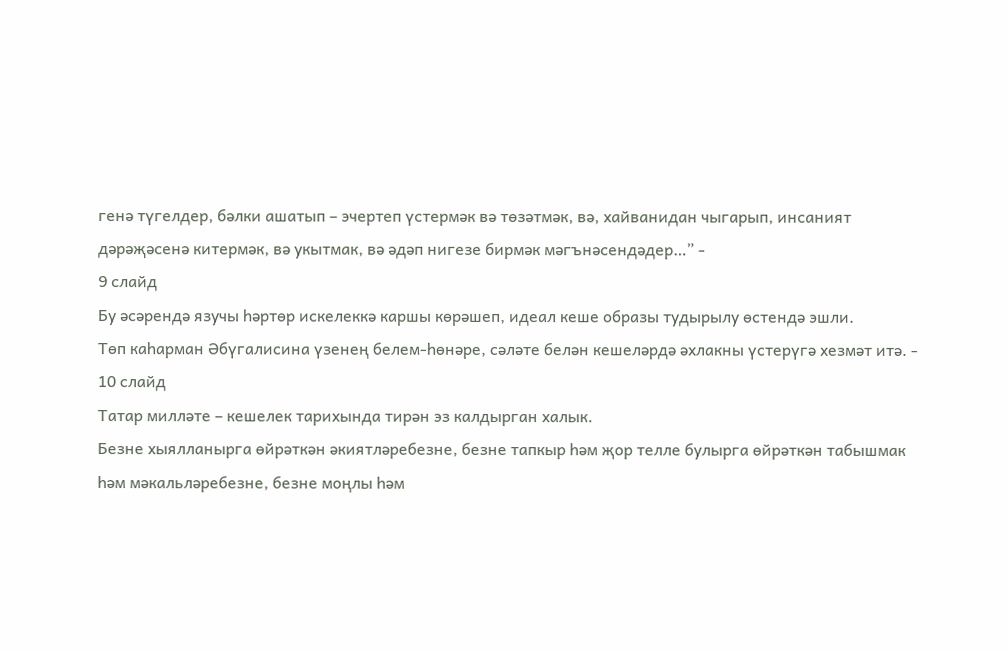генә түгелдер, бәлки ашатып – эчертеп үстермәк вә төзәтмәк, вә, хайванидан чыгарып, инсаният дәрәҗәсенә китермәк, вә укытмак, вә әдәп нигезе бирмәк мәгънәсендәдер…” -
9 слайд
Бу әсәрендә язучы һәртөр искелеккә каршы көрәшеп, идеал кеше образы тудырылу өстендә эшли.
Төп каһарман Әбүгалисина үзенең белем-һөнәре, сәләте белән кешеләрдә әхлакны үстерүгә хезмәт итә. -
10 слайд
Татар милләте – кешелек тарихында тирән эз калдырган халык.
Безне хыялланырга өйрәткән әкиятләребезне, безне тапкыр һәм җор телле булырга өйрәткән табышмак һәм мәкальләребезне, безне моңлы һәм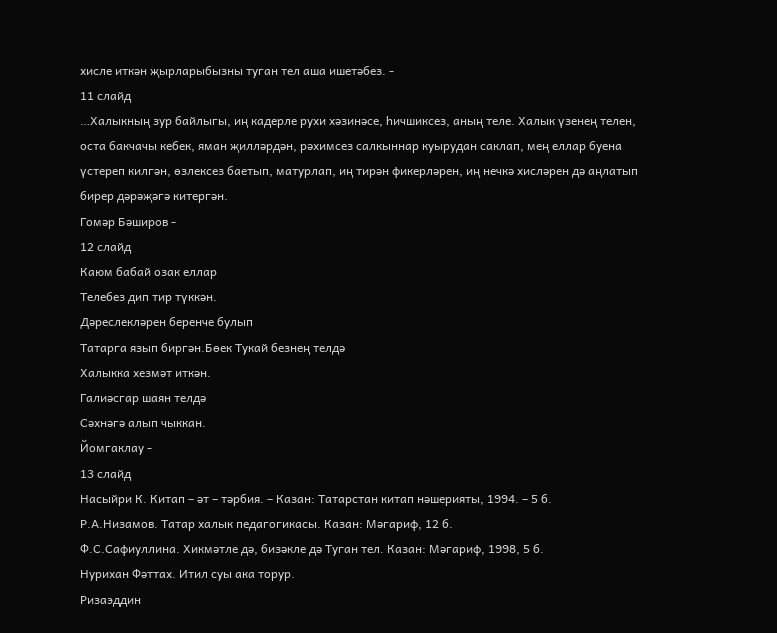хисле иткән җырларыбызны туган тел аша ишетәбез. -
11 слайд
…Халыкның зур байлыгы, иң кадерле рухи хәзинәсе, һичшиксез, аның теле. Халык үзенең телен, оста бакчачы кебек, яман җилләрдән, рәхимсез салкыннар куырудан саклап, мең еллар буена үстереп килгән, өзлексез баетып, матурлап, иң тирән фикерләрен, иң нечкә хисләрен дә аңлатып бирер дәрәҗәгә китергән.
Гомәр Бәширов -
12 слайд
Каюм бабай озак еллар
Телебез дип тир түккән.
Дәреслекләрен беренче булып
Татарга язып биргән.Бөек Тукай безнең телдә
Халыкка хезмәт иткән.
Галиәсгар шаян телдә
Сәхнәгә алып чыккан.
Йомгаклау -
13 слайд
Насыйри К. Китап – әт – тәрбия. – Казан: Татарстан китап нәшерияты, 1994. – 5 б.
Р.А.Низамов. Татар халык педагогикасы. Казан: Мәгариф, 12 б.
Ф.С.Сафиуллина. Хикмәтле дә, бизәкле дә Туган тел. Казан: Мәгариф, 1998, 5 б.
Нурихан Фәттах. Итил суы ака торур.
Ризаэддин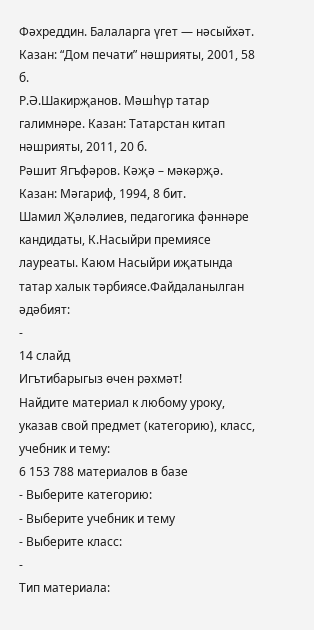Фәхреддин. Балаларга үгет — нәсыйхәт. Казан: “Дом печати” нәшрияты, 2001, 58 б.
Р.Ә.Шакирҗанов. Мәшһүр татар галимнәре. Казан: Татарстан китап нәшрияты, 2011, 20 б.
Рәшит Ягъфәров. Кәҗә – мәкәрҗә. Казан: Мәгариф, 1994, 8 бит.
Шамил Җәләлиев, педагогика фәннәре кандидаты, К.Насыйри премиясе лауреаты. Каюм Насыйри иҗатында татар халык тәрбиясе.Файдаланылган әдәбият:
-
14 слайд
Игътибарыгыз өчен рәхмәт!
Найдите материал к любому уроку, указав свой предмет (категорию), класс, учебник и тему:
6 153 788 материалов в базе
- Выберите категорию:
- Выберите учебник и тему
- Выберите класс:
-
Тип материала: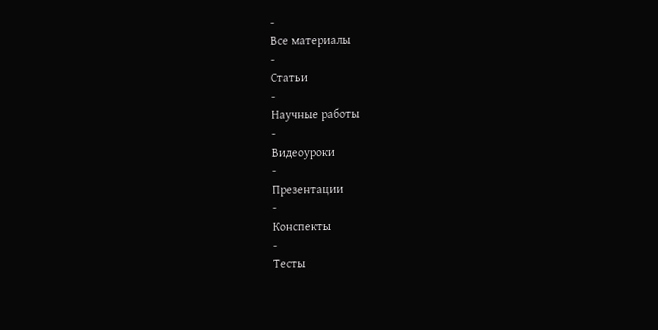-
Все материалы
-
Статьи
-
Научные работы
-
Видеоуроки
-
Презентации
-
Конспекты
-
Тесты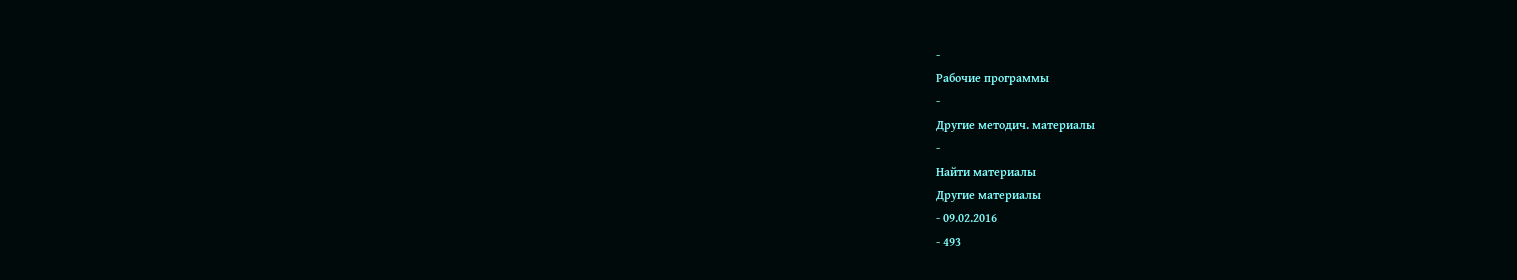-
Рабочие программы
-
Другие методич. материалы
-
Найти материалы
Другие материалы
- 09.02.2016
- 493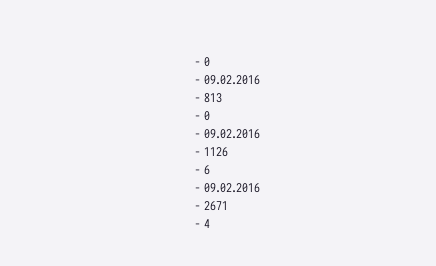- 0
- 09.02.2016
- 813
- 0
- 09.02.2016
- 1126
- 6
- 09.02.2016
- 2671
- 4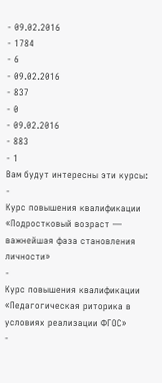- 09.02.2016
- 1784
- 6
- 09.02.2016
- 837
- 0
- 09.02.2016
- 883
- 1
Вам будут интересны эти курсы:
-
Курс повышения квалификации «Подростковый возраст — важнейшая фаза становления личности»
-
Курс повышения квалификации «Педагогическая риторика в условиях реализации ФГОС»
-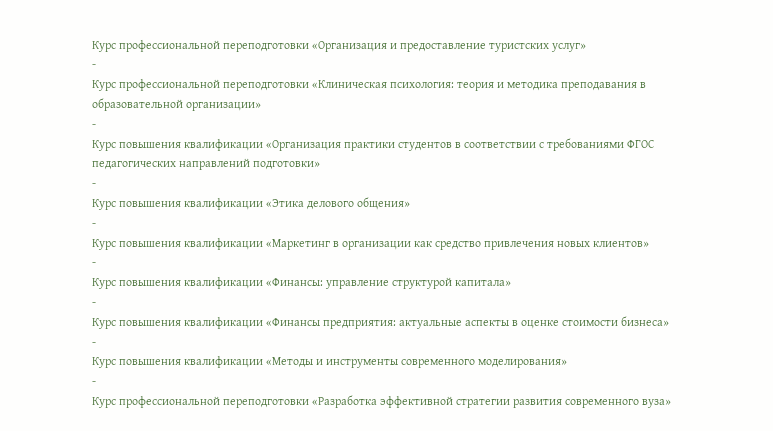Курс профессиональной переподготовки «Организация и предоставление туристских услуг»
-
Курс профессиональной переподготовки «Клиническая психология: теория и методика преподавания в образовательной организации»
-
Курс повышения квалификации «Организация практики студентов в соответствии с требованиями ФГОС педагогических направлений подготовки»
-
Курс повышения квалификации «Этика делового общения»
-
Курс повышения квалификации «Маркетинг в организации как средство привлечения новых клиентов»
-
Курс повышения квалификации «Финансы: управление структурой капитала»
-
Курс повышения квалификации «Финансы предприятия: актуальные аспекты в оценке стоимости бизнеса»
-
Курс повышения квалификации «Методы и инструменты современного моделирования»
-
Курс профессиональной переподготовки «Разработка эффективной стратегии развития современного вуза»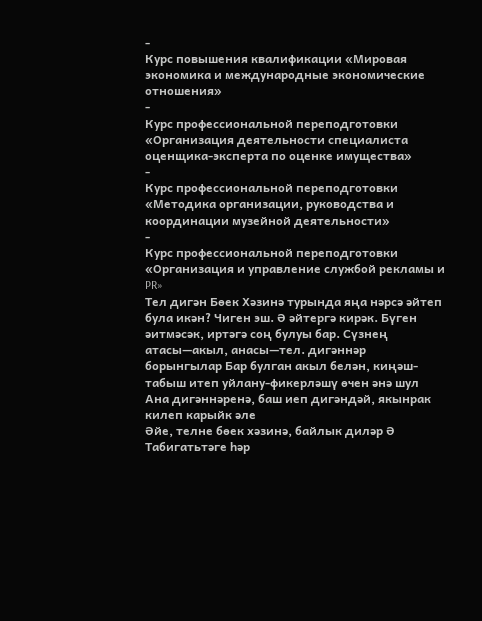-
Курс повышения квалификации «Мировая экономика и международные экономические отношения»
-
Курс профессиональной переподготовки «Организация деятельности специалиста оценщика-эксперта по оценке имущества»
-
Курс профессиональной переподготовки «Методика организации, руководства и координации музейной деятельности»
-
Курс профессиональной переподготовки «Организация и управление службой рекламы и PR»
Тел дигән Бөек Хәзинә турында яңа нәрсә әйтеп була икән? Чиген эш. Ә әйтергә кирәк. Бүген әитмәсәк, иртәгә соң булуы бар. Сүзнең атасы—акыл, анасы—тел. дигәннәр борынгылар Бар булган акыл белән, киңәш-табыш итеп уйлану-фикерләшү өчен әнә шул Ана дигәннәренә, баш иеп дигәндәй, якынрак килеп карыйк әле
Әйе, телне бөек хәзинә, байлык диләр Ә Табигатьтәге һәр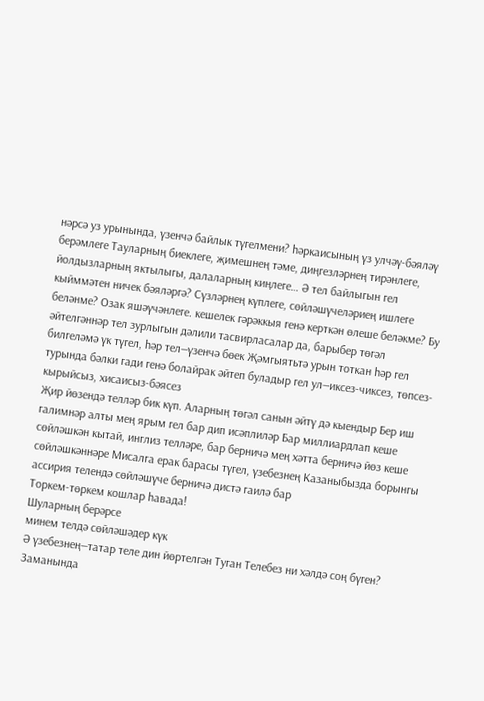нәрсә уз урынында, үзенчә байлык түгелмени? һәркаисының үз улчәү-бәяләү берәмлеге Тауларның биеклеге, җимешнең тәме, диңгезләрнең тирәнлеге, йолдызларның яктылыгы, далаларның киңлеге… Ә тел байлыгын гел кыйммәтен ничек бәяләргә? Сүзләрнең күплеге, сөйләшүчеләриең ишлеге беләнме? Озак яшәүчәнлеге. кешелек гәрәккыя генә керткән өлеше беләкме? Бу әйтелгәннәр тел зурлыгын дәлили тасвирласалар да, барыбер төгәл билгеләмә үк түгел, һәр тел—үзенчә бөек Җәмгыятьтә урын тоткан һәр гел турында бәлки гади генә болайрак әйтеп буладыр гел ул—иксез-чиксез, төпсез-кырыйсыз, хисаисыз-бәясез
Җир йөзендә телләр бик күп. Аларның төгәл санын әйтү дә кыендыр Бер иш галимнәр алты мең ярым гел бар дип исәплиләр Бар миллиардлап кеше сөйләшкән кытай, инглиз телләре, бар берничә мең хәтта берничә йөз кеше сөйләшкәннәре Мисалга ерак барасы түгел, үзебезнең Казаныбызда борынгы ассирия телендә сөйләшүче берничә дистә гаилә бар
Торкем-төркем кошлар һавада!
Шуларның берәрсе
минем телдә сөйләшәдер күк
Ә үзебезнең—татар теле дин йөртелгән Туган Телебез ни хәлдә соң бүген? Заманында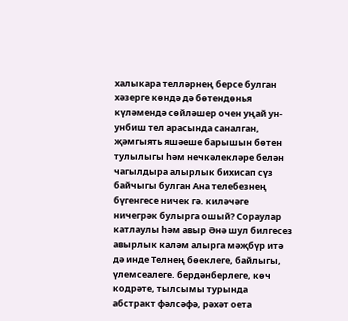халыкара телләрнең берсе булган хәзерге көндә дә бөтендөнья күләмендә сөйләшер очен уңай ун-унбиш тел арасында саналган, җәмгыять яшәеше барышын бөтен тулылыгы һәм нечкәлекләре белән чагылдыра алырлык бихисап сүз байчыгы булган Ана телебезнең бүгенгесе ничек гә. киләчәге ничегрәк булырга ошый? Сораулар катлаулы һәм авыр Әнә шул билгесез авырлык каләм алырга мәҗбүр итә дә инде Телнең бөеклеге, байлыгы, үлемсеалеге. бердәнберлеге, көч кодрәте, тылсымы турында абстракт фәлсәфә, рәхәт оета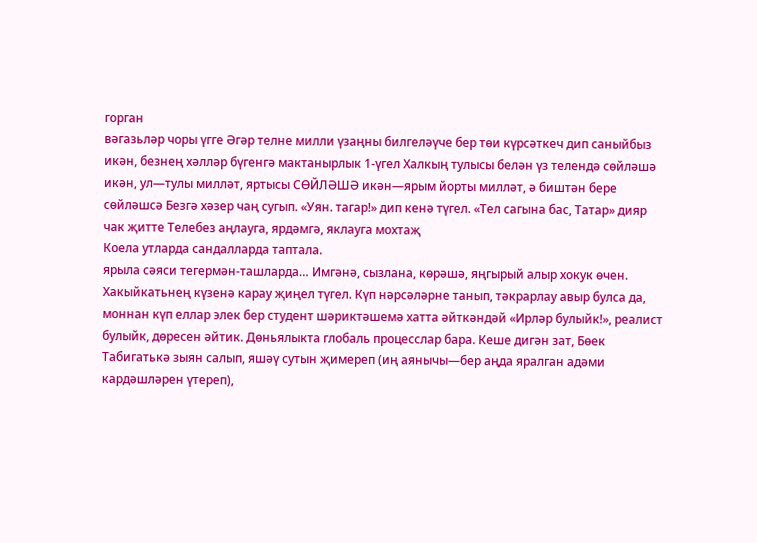горган
вәгазьләр чоры үгге Әгәр телне милли үзаңны билгеләүче бер төи күрсәткеч дип саныйбыз икән, безнең хәлләр бүгенгә мактанырлык 1-үгел Халкың тулысы белән үз телендә сөйләшә икән, ул—тулы милләт, яртысы СӨЙЛӘШӘ икән—ярым йорты милләт, ә биштән бере сөйләшсә Безгә хәзер чаң сугып. «Уян. тагар!» дип кенә түгел. «Тел сагына бас, Татар» дияр чак җитте Телебез аңлауга, ярдәмгә, яклауга мохтаҗ
Коела утларда сандалларда таптала.
ярыла сәяси тегермән-ташларда… Имгәнә, сызлана, көрәшә, яңгырый алыр хокук өчен.
Хакыйкатьнең күзенә карау җиңел түгел. Күп нәрсәләрне танып, тәкрарлау авыр булса да, моннан күп еллар элек бер студент шәриктәшемә хатта әйткәндәй «Ирләр булыйк!», реалист булыйк, дөресен әйтик. Дөньялыкта глобаль процесслар бара. Кеше дигән зат, Бөек Табигатькә зыян салып, яшәү сутын җимереп (иң аянычы—бер аңда яралган адәми кардәшләрен үтереп),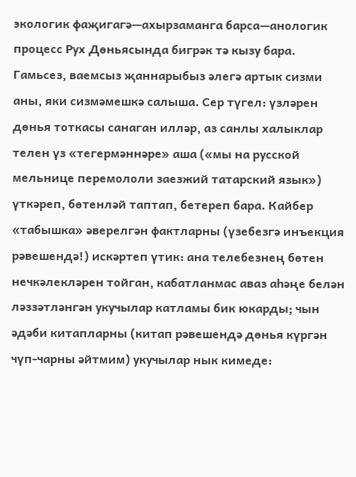экологик фаҗигагә—ахырзаманга барса—анологик процесс Рух Дөньясында бигрәк тә кызу бара. Гамьсез, ваемсыз җаннарыбыз әлегә артык сизми аны, яки сизмәмешкә салыша. Сер түгел: үзләрен дөнья тоткасы санаган илләр, аз санлы халыклар телен үз «тегермәннәре» аша («мы на русской мельнице перемололи заезжий татарский язык») үткәреп, бөтенләй таптап, бетереп бара. Кайбер «табышка» әверелгән фактларны (үзебезгә инъекция рәвешендә!) искәртеп үтик: ана телебезнең бөтен нечкәлекләрен тойган, кабатланмас аваз аһәңе белән ләззәтләнгән укучылар катламы бик юкарды; чын әдәби китапларны (китап рәвешендә дөнья күргән чүп-чарны әйтмим) укучылар нык кимеде: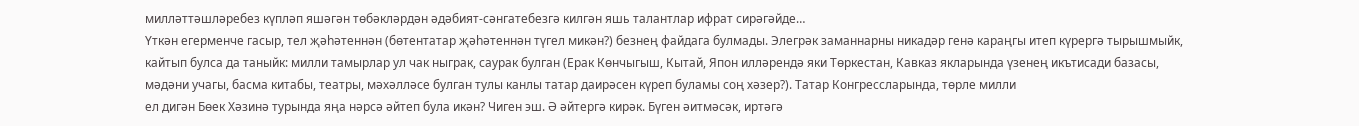милләттәшләребез күпләп яшәгән төбәкләрдән әдәбият-сәнгатебезгә килгән яшь талантлар ифрат сирәгәйде…
Үткән егерменче гасыр, тел җәһәтеннән (бөтентатар җәһәтеннән түгел микән?) безнең файдага булмады. Элегрәк заманнарны никадәр генә караңгы итеп күрергә тырышмыйк, кайтып булса да таныйк: милли тамырлар ул чак ныграк, саурак булган (Ерак Көнчыгыш, Кытай, Япон илләрендә яки Төркестан, Кавказ якларында үзенең икътисади базасы, мәдәни учагы, басма китабы, театры, мәхәлләсе булган тулы канлы татар даирәсен күреп буламы соң хәзер?). Татар Конгрессларында, төрле милли
ел дигән Бөек Хәзинә турында яңа нәрсә әйтеп була икән? Чиген эш. Ә әйтергә кирәк. Бүген әитмәсәк, иртәгә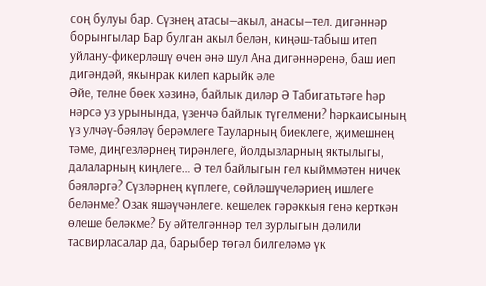соң булуы бар. Сүзнең атасы—акыл, анасы—тел. дигәннәр борынгылар Бар булган акыл белән, киңәш-табыш итеп уйлану-фикерләшү өчен әнә шул Ана дигәннәренә, баш иеп дигәндәй, якынрак килеп карыйк әле
Әйе, телне бөек хәзинә, байлык диләр Ә Табигатьтәге һәр нәрсә уз урынында, үзенчә байлык түгелмени? һәркаисының үз улчәү-бәяләү берәмлеге Тауларның биеклеге, җимешнең тәме, диңгезләрнең тирәнлеге, йолдызларның яктылыгы, далаларның киңлеге… Ә тел байлыгын гел кыйммәтен ничек бәяләргә? Сүзләрнең күплеге, сөйләшүчеләриең ишлеге беләнме? Озак яшәүчәнлеге. кешелек гәрәккыя генә керткән өлеше беләкме? Бу әйтелгәннәр тел зурлыгын дәлили тасвирласалар да, барыбер төгәл билгеләмә үк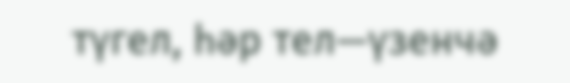түгел, һәр тел—үзенчә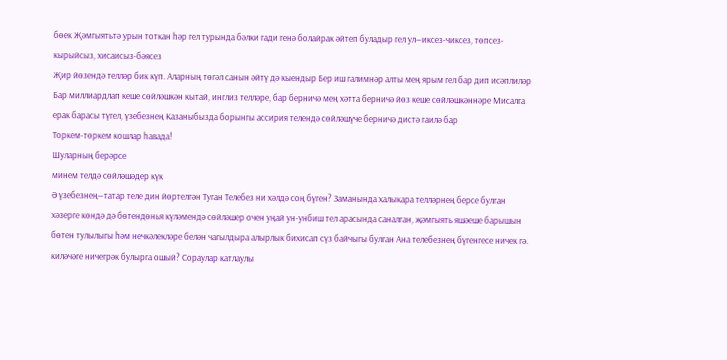бөек Җәмгыятьтә урын тоткан һәр гел турында бәлки гади генә болайрак әйтеп буладыр гел ул—иксез-чиксез, төпсез-кырыйсыз, хисаисыз-бәясез
Җир йөзендә телләр бик күп. Аларның төгәл санын әйтү дә кыендыр Бер иш галимнәр алты мең ярым гел бар дип исәплиләр Бар миллиардлап кеше сөйләшкән кытай, инглиз телләре, бар берничә мең хәтта берничә йөз кеше сөйләшкәннәре Мисалга ерак барасы түгел, үзебезнең Казаныбызда борынгы ассирия телендә сөйләшүче берничә дистә гаилә бар
Торкем-төркем кошлар һавада!
Шуларның берәрсе
минем телдә сөйләшәдер күк
Ә үзебезнең—татар теле дин йөртелгән Туган Телебез ни хәлдә соң бүген? Заманында халыкара телләрнең берсе булган хәзерге көндә дә бөтендөнья күләмендә сөйләшер очен уңай ун-унбиш тел арасында саналган, җәмгыять яшәеше барышын бөтен тулылыгы һәм нечкәлекләре белән чагылдыра алырлык бихисап сүз байчыгы булган Ана телебезнең бүгенгесе ничек гә. киләчәге ничегрәк булырга ошый? Сораулар катлаулы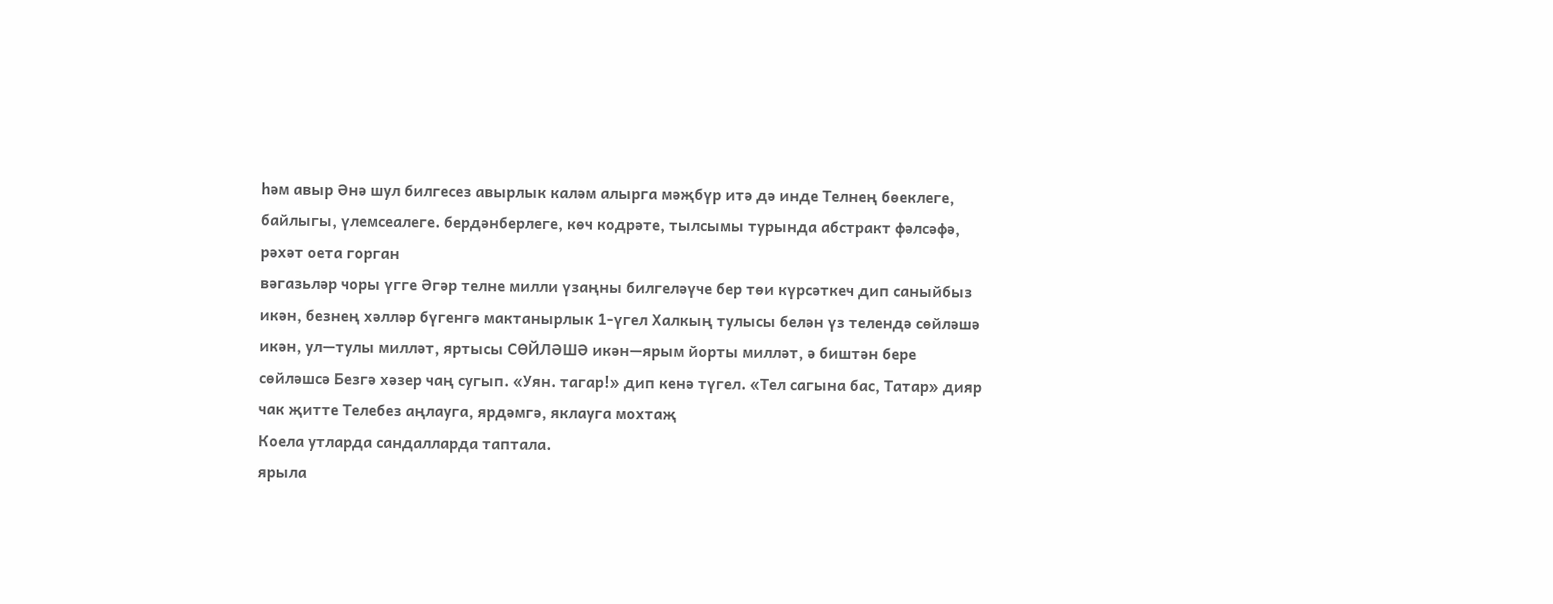һәм авыр Әнә шул билгесез авырлык каләм алырга мәҗбүр итә дә инде Телнең бөеклеге, байлыгы, үлемсеалеге. бердәнберлеге, көч кодрәте, тылсымы турында абстракт фәлсәфә, рәхәт оета горган
вәгазьләр чоры үгге Әгәр телне милли үзаңны билгеләүче бер төи күрсәткеч дип саныйбыз икән, безнең хәлләр бүгенгә мактанырлык 1-үгел Халкың тулысы белән үз телендә сөйләшә икән, ул—тулы милләт, яртысы СӨЙЛӘШӘ икән—ярым йорты милләт, ә биштән бере сөйләшсә Безгә хәзер чаң сугып. «Уян. тагар!» дип кенә түгел. «Тел сагына бас, Татар» дияр чак җитте Телебез аңлауга, ярдәмгә, яклауга мохтаҗ
Коела утларда сандалларда таптала.
ярыла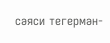сәяси тегермән-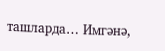ташларда… Имгәнә,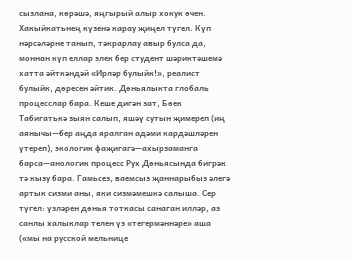сызлана, көрәшә, яңгырый алыр хокук өчен.
Хакыйкатьнең күзенә карау җиңел түгел. Күп нәрсәләрне танып, тәкрарлау авыр булса да, моннан күп еллар элек бер студент шәриктәшемә хатта әйткәндәй «Ирләр булыйк!», реалист булыйк, дөресен әйтик. Дөньялыкта глобаль процесслар бара. Кеше дигән зат, Бөек Табигатькә зыян салып, яшәү сутын җимереп (иң аянычы—бер аңда яралган адәми кардәшләрен үтереп), экологик фаҗигагә—ахырзаманга барса—анологик процесс Рух Дөньясында бигрәк тә кызу бара. Гамьсез, ваемсыз җаннарыбыз әлегә артык сизми аны, яки сизмәмешкә салыша. Сер түгел: үзләрен дөнья тоткасы санаган илләр, аз санлы халыклар телен үз «тегермәннәре» аша («мы на русской мельнице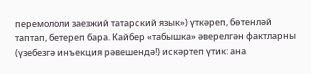перемололи заезжий татарский язык») үткәреп, бөтенләй таптап, бетереп бара. Кайбер «табышка» әверелгән фактларны (үзебезгә инъекция рәвешендә!) искәртеп үтик: ана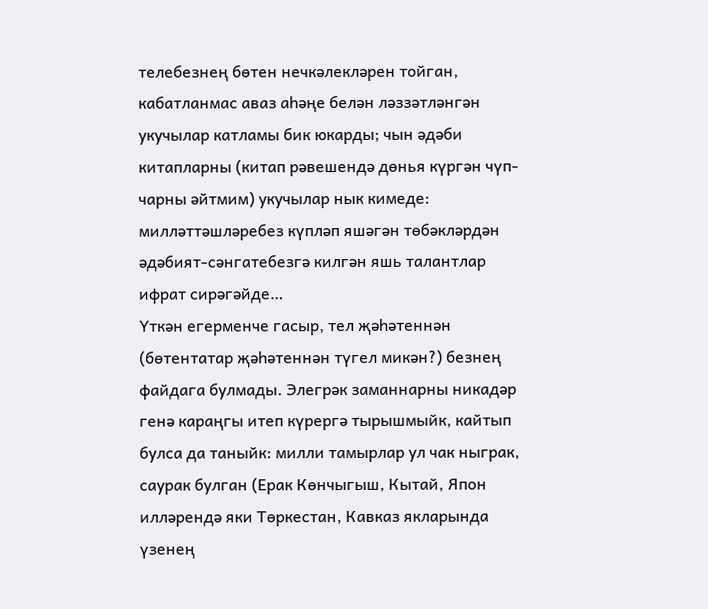телебезнең бөтен нечкәлекләрен тойган, кабатланмас аваз аһәңе белән ләззәтләнгән укучылар катламы бик юкарды; чын әдәби китапларны (китап рәвешендә дөнья күргән чүп-чарны әйтмим) укучылар нык кимеде: милләттәшләребез күпләп яшәгән төбәкләрдән әдәбият-сәнгатебезгә килгән яшь талантлар ифрат сирәгәйде…
Үткән егерменче гасыр, тел җәһәтеннән (бөтентатар җәһәтеннән түгел микән?) безнең файдага булмады. Элегрәк заманнарны никадәр генә караңгы итеп күрергә тырышмыйк, кайтып булса да таныйк: милли тамырлар ул чак ныграк, саурак булган (Ерак Көнчыгыш, Кытай, Япон илләрендә яки Төркестан, Кавказ якларында үзенең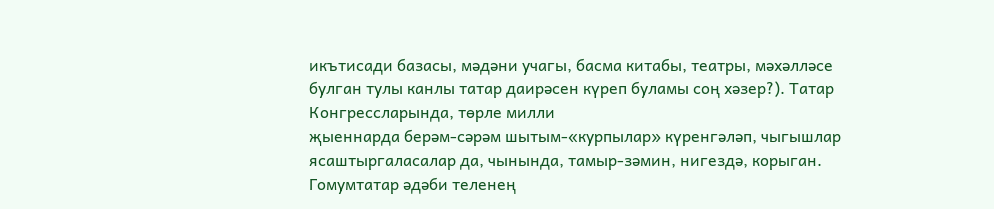икътисади базасы, мәдәни учагы, басма китабы, театры, мәхәлләсе булган тулы канлы татар даирәсен күреп буламы соң хәзер?). Татар Конгрессларында, төрле милли
җыеннарда берәм-сәрәм шытым-«курпылар» күренгәләп, чыгышлар ясаштыргаласалар да, чынында, тамыр-зәмин, нигездә, корыган. Гомумтатар әдәби теленең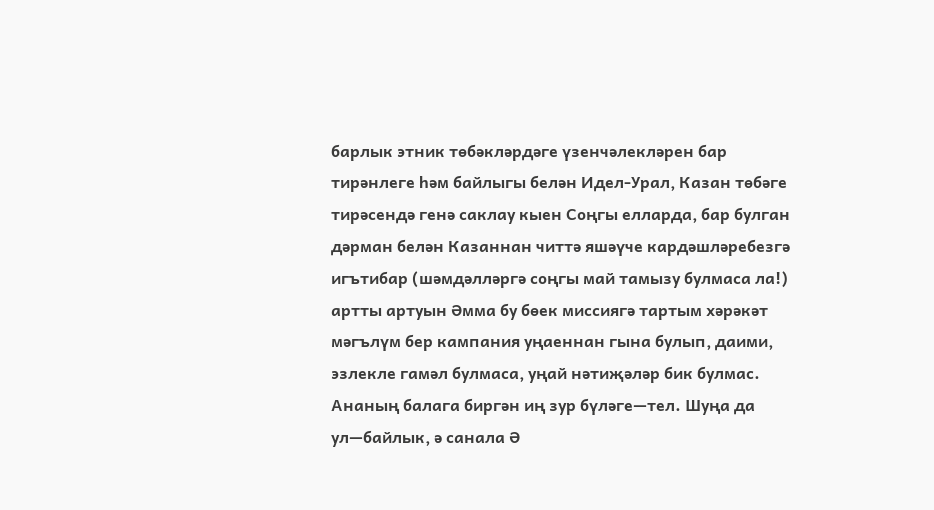барлык этник төбәкләрдәге үзенчәлекләрен бар тирәнлеге һәм байлыгы белән Идел-Урал, Казан төбәге тирәсендә генә саклау кыен Соңгы елларда, бар булган дәрман белән Казаннан читтә яшәүче кардәшләребезгә игътибар (шәмдәлләргә соңгы май тамызу булмаса ла!) артты артуын Әмма бу бөек миссиягә тартым хәрәкәт мәгълүм бер кампания уңаеннан гына булып, даими, эзлекле гамәл булмаса, уңай нәтиҗәләр бик булмас.
Ананың балага биргән иң зур бүләге—тел. Шуңа да ул—байлык, ә санала Ә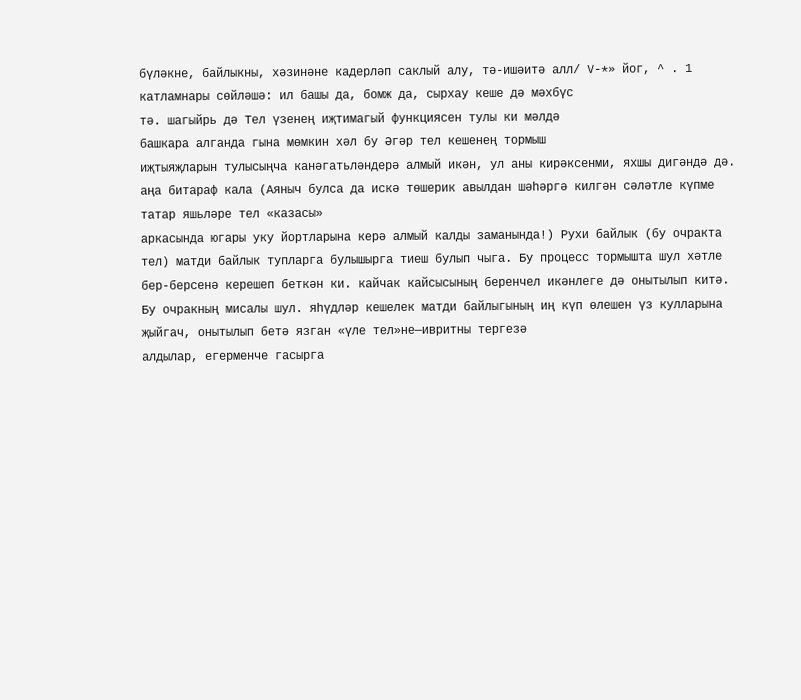бүләкне, байлыкны, хәзинәне кадерләп саклый алу, тә-ишәитә алл/ V-*» йог, ^ . 1
катламнары сөйләшә: ил башы да, бомж да, сырхау кеше дә мәхбүс
тә. шагыйрь дә Тел үзенең иҗтимагый функциясен тулы ки мәлдә
башкара алганда гына мөмкин хәл бу Әгәр тел кешенең тормыш
иҗтыяҗларын тулысыңча канәгатьләндерә алмый икән, ул аны кирәксенми, яхшы дигәндә дә. аңа битараф кала (Аяныч булса да искә төшерик авылдан шәһәргә килгән сәләтле күпме татар яшьләре тел «казасы»
аркасында югары уку йортларына керә алмый калды заманында!) Рухи байлык (бу очракта тел) матди байлык тупларга булышырга тиеш булып чыга. Бу процесс тормышта шул хәтле бер-берсенә керешеп беткән ки. кайчак кайсысының беренчел икәнлеге дә онытылып китә. Бу очракның мисалы шул. яһүдләр кешелек матди байлыгының иң күп өлешен үз кулларына җыйгач, онытылып бетә язган «үле тел»не—ивритны тергезә
алдылар, егерменче гасырга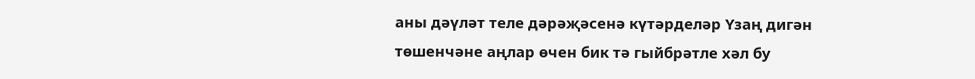аны дәүләт теле дәрәҗәсенә күтәрделәр Үзаң дигән төшенчәне аңлар өчен бик тә гыйбрәтле хәл бу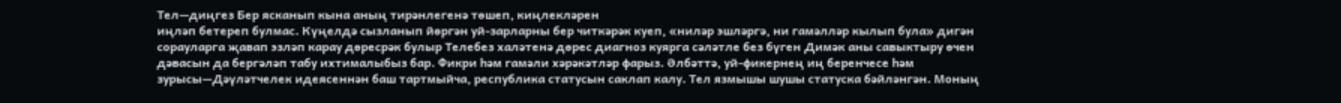Тел—диңгез Бер ясканып кына аның тирәнлегенә төшеп, киңлекләрен
иңләп бетереп булмас. Күңелдә сызланып йөргән уй-зарларны бер читкәрәк куеп, «ниләр эшләргә, ни гамәлләр кылып була» дигән
сорауларга җавап эзләп карау дөресрәк булыр Телебез халәтенә дөрес диагноз куярга сәләтле без бүген Димәк аны савыктыру өчен дәвасын да бергәләп табу ихтималыбыз бар. Фикри һәм гамәли хәрәкәтләр фарыз. Әлбәттә, уй-фикернең иң беренчесе һәм зурысы—Дәүләтчелек идеясеннән баш тартмыйча, республика статусын саклап калу. Тел язмышы шушы статуска бәйләнгән. Моның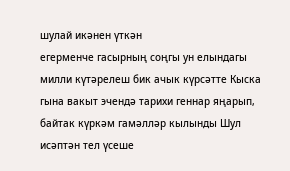шулай икәнен үткән
егерменче гасырның соңгы ун елындагы милли күтәрелеш бик ачык күрсәтте Кыска гына вакыт эчендә тарихи геннар яңарып, байтак күркәм гамәлләр кылынды Шул исәптән тел үсеше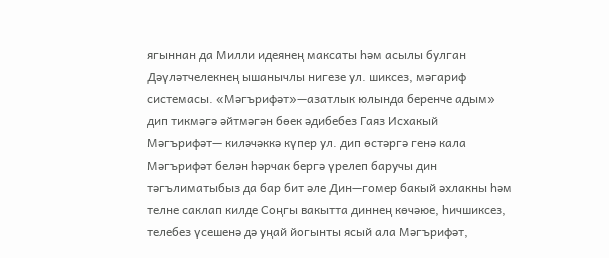ягыннан да Милли идеянең максаты һәм асылы булган Дәүләтчелекнең ышанычлы нигезе ул. шиксез, мәгариф системасы. «Мәгърифәт»—азатлык юлында беренче адым» дип тикмәгә әйтмәгән бөек әдибебез Гаяз Исхакый Мәгърифәт— киләчәккә күпер ул. дип өстәргә генә кала Мәгърифәт белән һәрчак бергә үрелеп баручы дин тәгълиматыбыз да бар бит әле Дин—гомер бакый әхлакны һәм телне саклап килде Соңгы вакытта диннең көчәюе, һичшиксез, телебез үсешенә дә уңай йогынты ясый ала Мәгърифәт,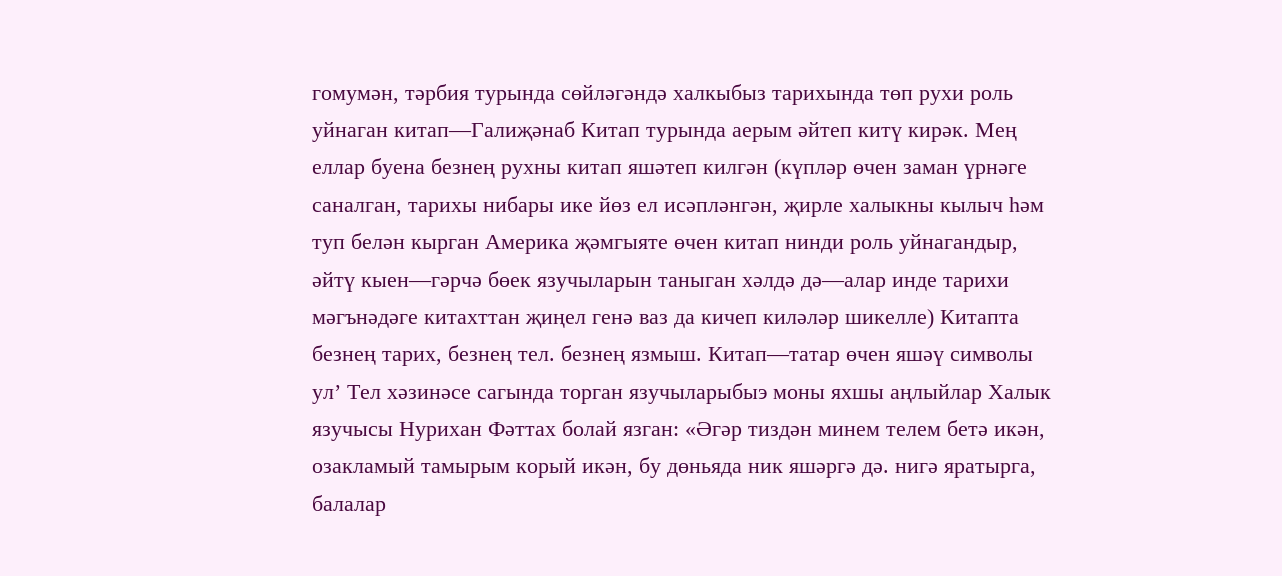гомумән, тәрбия турында сөйләгәндә халкыбыз тарихында төп рухи роль уйнаган китап—Галиҗәнаб Китап турында аерым әйтеп китү кирәк. Мең еллар буена безнең рухны китап яшәтеп килгән (күпләр өчен заман үрнәге саналган, тарихы нибары ике йөз ел исәпләнгән, җирле халыкны кылыч һәм туп белән кырган Америка җәмгыяте өчен китап нинди роль уйнагандыр, әйтү кыен—гәрчә бөек язучыларын таныган хәлдә дә—алар инде тарихи мәгънәдәге китахттан җиңел генә ваз да кичеп киләләр шикелле) Китапта безнең тарих, безнең тел. безнең язмыш. Китап—татар өчен яшәү символы ул’ Тел хәзинәсе сагында торган язучыларыбыэ моны яхшы аңлыйлар Халык язучысы Нурихан Фәттах болай язган: «Әгәр тиздән минем телем бетә икән, озакламый тамырым корый икән, бу дөньяда ник яшәргә дә. нигә яратырга, балалар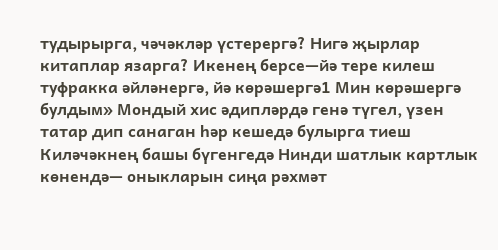тудырырга, чәчәкләр үстерергә? Нигә җырлар китаплар язарга? Икенең берсе—йә тере килеш туфракка әйләнергә, йә көрәшергә1 Мин көрәшергә булдым» Мондый хис әдипләрдә генә түгел, үзен татар дип санаган һәр кешедә булырга тиеш
Киләчәкнең башы бүгенгедә Нинди шатлык картлык көнендә— оныкларын сиңа рәхмәт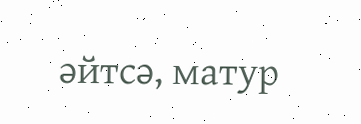әйтсә, матур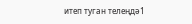итеп туган телеңдә1